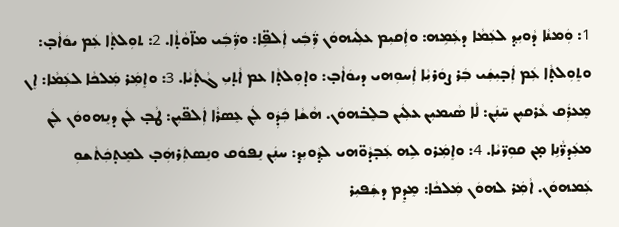1: ܘܲܡܢܵܐ ܕܵܘܝܼܕ݂ ܠܥܲܡܵܐ ܕܥܲܡܹܗ: ܘܐܲܩܝܼܡ ܥܠܲܝܗܘܿܢ ܪ̈ܲܒܲܝ ܐܲܠܦܹ̈ܐ: ܘܪ̈ܲܒܲܝ ܡܐ̈ܘܵܬ̣ܵܐ. 2: ܬܘܼܠܬ̣ܵܐ ܥܲܡ ܝܘܿܐܵܒ̣: ܘܬܸܘܼܠܬ̣ܵܐ ܥܲܡ ܐܲܒ̣ܝܼܫܲܝ ܒܲܪ ܨܘܿܪܝܼܵܐ ܐܲܚܘܼܗܝ ܕܝܘܿܐܵܒ̣: ܘܐ̣ܘܼܠܬ̣ܵܐ ܥܡ ܐܵܬ̣ܝܼ ܓܵܬ̣ܵܝܵܐ. 3: ܘܐܸܡܲܪ ܡܲܠܟܵܐ ܠܥܲܡܵܐ: ܐܸܢ ܡܸܥܪܲܩ ܥܵܪܩܝܼܢ ܚ̄ܢܲܢ: ܠܵܐ ܣܵܝܡܝܼܢ ܥܠܲܝܢ ܒܠܸܒ̇ܗܘܿܢ. ܗܵܫܵܐ ܟܲܕܲܘ ܠܲܢ ܥܸܣܪܵܐ ܐܲܠܦ̈ܝܼܢ: ܛܵܒ̣ ܠܲܢ ܕܢܸܗܘܘܿܢ ܠܲܢ ܡܥܲܕܪ̈ܵܢܹܐ ܡ̣ܢ ܩܘܼܪ̈ܝܵܐ. 4: ܘܐܸܡܲܪܘ ܠܹܗ ܥܲܒ̣ܕܵܘ̈ܗܝ ܠܕ݂ܵܘܝܼܕ݂: ܚܢܲܢ ܢܸܦܘܿܩ ܘܢܸܣܬܲܪܗܲܒ̣ ܠܡܸܬ̣ܟܲܬܵܫܘܼ ܥܲܡܗܘܿܢ. ܐܵܡܲܪ ܠܗܘܿܢ ܡܲܠܟܵܐ: ܡܸܕܸܡ ܕܫܲܦܝܼܪ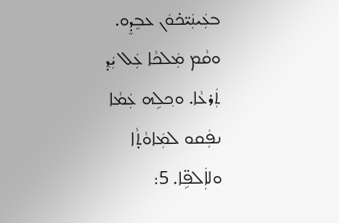ܒܥܲܝܢܲܝ̈ܟ̇ܘܿܢ ܥܒܸܕܸܘ. ܘܩܵܡ ܡܲܠܟܵܐ ܥܲܠ ܝܲܕ݂ ܬܲܪܥܵܐ. ܘܟ݂ܠܹܗ ܥܲܡܵܐ ܢܦܲܩܘ ܠܡܲܐܘܵܬ̣ܵܐ ܘܠܐܲܠܦܹ̈ܐ. 5: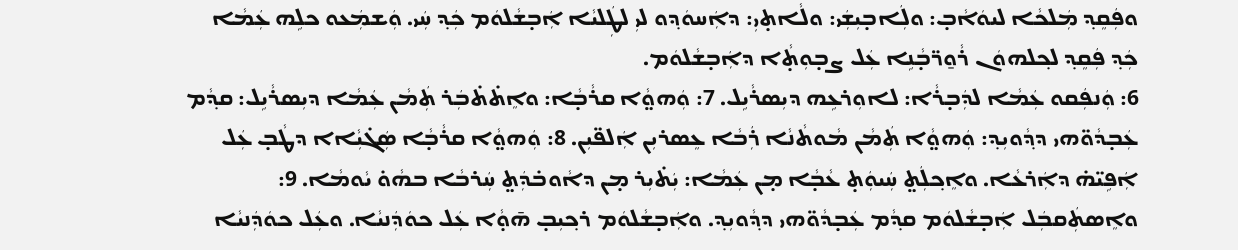ܘܦܲܩܸܕ݂ ܡܲܠܟܵܐ ܠܝܘܿܐܵܒ̣: ܘܠܲܐܒ̣ܝܼܫܲܝ: ܘܠܵܐܬ̣ܝܼ: ܕܐܲܚܘܿܕ݂ܘ ܠܝܼ ܠܛܲܠܝܵܐ ܐܲܒ̣ܫܵܠܘܿܡ ܟܲܕ݂ ܚܲܝ. ܘܲܫܡܲܥܘ ܟܠܹܗ ܥܲܡܵܐ ܟܲܕ݂ ܦܲܩܸܕ݂ ܠܟ݂ܠܗܘܿܢ ܪܵܘ̱ܪ̈ܒ̣ܵܢܹܐ ܥܲܠ ܨܒ̣ܘܼܬ̣ܵܐ ܕܐܲܒ̣ܫܵܠܘܿܡ.
6: ܘܲܢܦܲܩܘ ܥܲܡܵܐ ܠܕܲܒ̣ܪܵܐ: ܠܐܘܼܪܥܹܗ ܕܝܼܣܪܵܝܹܠ. 7: ܘܲܗܘ̤ܵܐ ܩܪܵܒ̣ܵܐ: ܘܐܸܬ̇ܬ̇ܒܲܪ ܬܲܡܵܢ ܥܲܡܵܐ ܕܝܼܣܪܵܝܹܠ: ܩܕ݂ܵܡ ܥܲܒ̣ܕܵܘ̈ܗܝ ܕܕ݂ܵܘܝܼܕ݂: ܘܲܗܘ̤ܵܐ ܬܲܡܵܢ ܡܵܘܬܵܢܵܐ ܪܲܒܵܐ ܥܸܣܪܝܼܢ ܐܲܠܦ̈ܝܼܢ. 8: ܘܲܗܘ̤ܵܐ ܩܪܵܒ̣ܵܐ ܣܲܓ̇ܝܼܵܐܐ ܕܛܵܒ̣ ܥܲܠ ܐܲܦܹܝ̈ܗ̇ ܕܐܲܪܥܵܐ. ܘܐܸܟ݂ܠܲܬ̤ ܚܲܝܘܲܬ̣ ܥܵܒ̣ܵܐ ܡ̣ܢ ܥܲܡܵܐ: ܝܲܬ̇ܝܼܪ ܡ̣ܢ ܕܐܵܘܒ̇ܕܲܬ̤ ܚܲܪܒܵܐ ܒܗܵܘ̇ ܝܵܘܡܵܐ. 9: ܘܐܸܣܬܲܩܒܲܠ ܐܲܒ̣ܫܵܠܘܿܡ ܩܕ݂ܵܡ ܥܲܒ̣ܕܵܘ̈ܗܝ ܕܕ݂ܵܘܝܼܕ݂. ܘܐܲܒ̣ܫܵܠܘܿܡ ܪܟ݂ܝܼܒ̣ ܗ̄ܘ̣ܵܐ ܥܲܠ ܟܘܿܕܲܢܝܵܐ. ܘܥܲܠ ܟܘܿܕܲܢܝܵܐ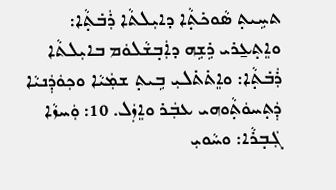ܬܚܹܝܬ̣ ܣܵܘܟ̇ܬ̣ܵܐ ܕܐܝܼܠܬܵܐ ܪܲܒ̇ܬ̣ܵܐ: ܘܐܸܬ̣ܥ̱ܪܝ ܪܹܫܹܗ ܕܐܲܒ̣ܫܵܠܘܿܡ ܒܐܝܼܠܬܵܐ ܪܲܒ̇ܬ̣ܵܐ: ܘܐܸܬ̇ܬ̇ܠܝܼ ܒܹܝܬ̣ ܫܡܲܝܵܐ ܘܟ݂ܘܿܕܲܢܝܵܐ ܕܲܬ̣ܚܘܿܬ̣ܵܘܗܝ ܥܒܲܪ ܘܐܸܙܲܠ. 10: ܘܲܚܙܵܐ ܓܲܒ̣ܪܵܐ: ܘܚܵܘܝܼ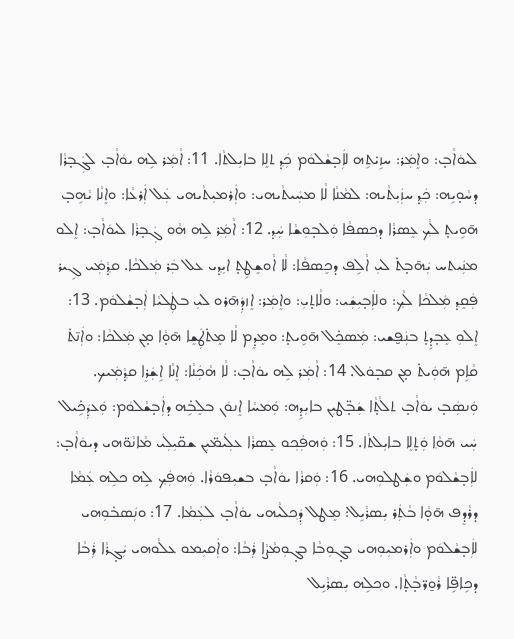ܠܝܘܿܐܵܒ̣: ܘܐܸܡܲܪ: ܚܙܹܝ̇ܬܹܗ ܠܐܲܒ̣ܫܵܠܘܿܡ ܟܲܕ݂ ܬܠܸܐ ܒܐܝܼܠܬܵܐ. 11: ܐܵܡܲܪ ܠܹܗ ܝܘܿܐܵܒ̣ ܠܓܲܒ̣ܪܵܐ ܕܚܵܘ̣ܝܹܗ: ܟܲܕ݂ ܚܙܲܝܼܬܵܝܗ: ܠܡܵܢܵܐ ܠܵܐ ܡܚܲܝܬܵܝܗܝ: ܘܐܲܪܡܝܼܬܵܝܗܝ ܥܲܠ ܐܲܪܥܵܐ: ܘܐܸܢܵܐ ܝܵܗܹܒ̣ ܗ̄ܘܹܝܬ̣ ܠܵܟ݂ ܥܸܣܪܵܐ ܕܟ݂ܣܦܵܐ ܘܲܠܒ̣ܘܼܫܵܐ ܚܲܕ݂. 12: ܐܵܡܲܪ ܠܹܗ ܗܵܘ ܓܲܒ̣ܪܵܐ ܠܝܘܿܐܵܒ̣: ܐܸܠܘ ܡܢܲܝܬܚ ܝܲܗ̄ܒ̣ܬ̇ ܠܝܼ ܐܵܠܹܦ ܕܟܸܣܦܵܐ: ܠܵܐ ܐܵܘܫܸܛܹܬ̣ ܐܝܼܕ݂ܝ ܥܠ ܒܲܪ ܡܲܠܟܵܐ. ܩܕ݂ܵܡܲܝ ܓܹܝܪ ܦܲܩܸܕ݂ ܡܲܠܟܵܐ ܠܵܟ݂: ܘܠܐܲܒ̣ܝܼܫܲܝ: ܘܠܵܐܬ̣ܝܼ: ܘܐܸܡܲܪ: ܐܸܙܕܲܗ̄ܪܘ ܠܝܼ ܒܛܲܠܝܵܐ ܐܲܒ̣ܫܵܠܘܿܡ. 13: ܐܸܠܘܼ ܥܸܒ̣ܕܹܬ̣ ܒܢܲܦ̮ܫܝ: ܡܲܣܟܸ̇ܠ ܗ̄ܘܹܝܬ̣: ܘܡܸܕܸܡ ܠܵܐ ܡܸܬ̇ܛܲܫܸܐ ܗ̄ܘ̣ܵܐ ܡ̣ܢ ܡܲܠܟܵܐ: ܘܐܲܢ̄ܬ̇ ܩܵܐܹܡ ܗ̄ܘܲܝܬ̇ ܡ̣ܢ ܩܒ̣ܘܿܠ. 14: ܐܵܡܲܪ ܠܹܗ ܝܘܿܐܵܒ̣: ܠܵܐ ܗܵܟܲܢܵܐ: ܐܸܢܵܐ ܐܹܫܲܪܸܐ ܩܕ݂ܵܡܲܝܟ. ܘܲܢܣܲܒ̣ ܝܘܿܐܵܒ̣ ܬܠܵܬ̣ܵܐ ܫܲܒ̣̈ܛܝܼܢ ܒܐܝܼܕܹܗ: ܘܲܡܚܵܐ ܐܸܢܘܿܢ ܒܠܸܒܹ̇ܗ ܕܐܲܒ̣ܫܵܠܘܿܡ: ܘܲܥܕܲܟܹ̇ܝܠ ܚܲܝ ܗ̄ܘ݂ܵܐ ܘܲܬ̣ܠܸܐ ܒܐܝܼܠܬܵܐ. 15: ܘܲܗܦܲܟ݂ܘ ܥܸܣܪܵܐ ܥܠܲܝܡ̈ܝܼܢ ܫܩ̈ܝܼܠܲܝ ܡܵܐܢܵܘ̈ܗܝ ܕܝܘܿܐܵܒ̣: ܠܐܲܒ̣ܫܵܠܘܿܡ ܘܫܲܛܠܘܼܗܝ. 16: ܘܲܩܪܵܐ ܝܘܿܐܵܒ̣ ܒܫܝܼܦܘܿܪܵܐ. ܘܲܗܦܲܟ݂ ܠܹܗ ܟܠܹܗ ܥܲܡܵܐ ܕܪܵܕܸܦ ܗ̄ܘ̣ܵܐ ܒܵܬܲܪ ܝܼܣܪܵܝܹܠ: ܡܸܛܠ ܕܲܟ݂ܠܵܝܗܝ ܝܘܿܐܵܒ̣ ܠܥܲܡܵܐ. 17: ܘܢܲܣܒ̇ܘܼܗܝ ܠܐܲܒ̣ܫܵܠܘܿܡ ܘܐܲܪܡܝܼܘܼܗܝ ܒܓ̣ܘܼܒܵܐ ܒܓ̣ܘܼܡܵܨܵܐ ܪܲܒܵܐ: ܘܐܲܩܝܼܡܘ ܥܠܵܘܗܝ ܝܲܓ̣ܪܵܐ ܪܲܒܵܐ ܕܟܹܐܦܹ̈ܐ ܪܵܘ̱ܪ̈ܒ̣ܵܬ̣ܵܐ. ܘܟ݂ܠܹܗ ܝܼܣܪܵܝܹܠ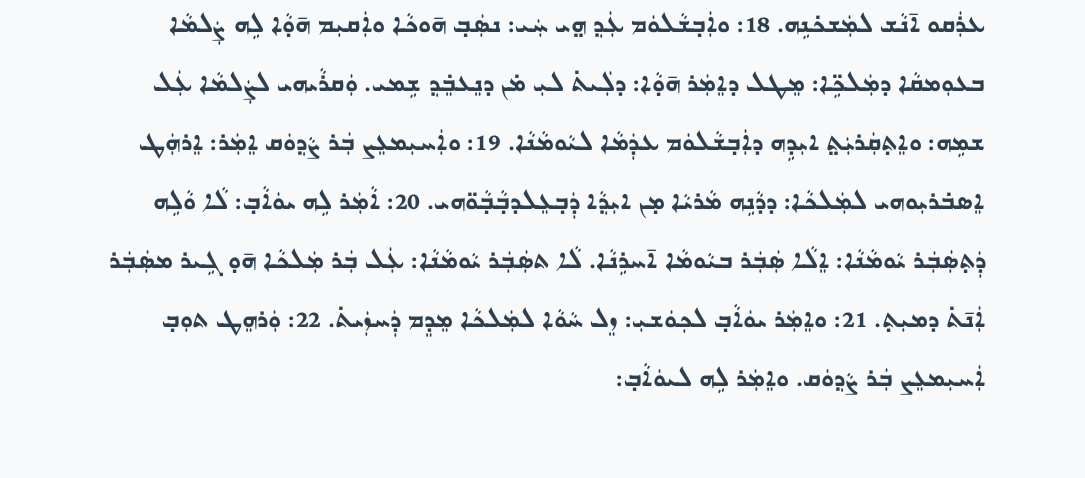ܥܪܲܩܘ ܐ̄ܢܵܫ ܠܡܲܫܟ̇ܢܹܗ. 18: ܘܐܲܒ̣ܫܵܠܘܿܡ ܥܲܕ݂ ܗ̤ܝ ܚܲܝ: ܢܣܲܒ̣ ܗ̄ܘܟܵܐ ܘܐܲܩܝܼܡ ܗ̄ܘ̣ܵܐ ܠܹܗ ܨܲܠܡܵܐ ܒܥܘܼܡܩܵܐ ܕܡܲܠܟܹ̈ܐ: ܡܸܛܠ ܕܐܸܡܲܪ ܗ̄ܘ̣ܵܐ: ܕܠܲܝܬ̇ ܠܝܼ ܡ̇ܢ ܕܢܸܥܒܸ̇ܕ݂ ܫܹܡܝ. ܘܲܩܪܵܝܗܝ ܠܨܲܠܡܵܐ ܥܲܠ ܫܡܹܗ: ܘܐܸܬ̣ܩܲܪܝܲܬ̤ ܐܝܼܕܹܗ ܕܐܲܒ̣ܫܵܠܘܿܡ ܥܕܲܡܵܐ ܠܝܵܘܡܵܢܵܐ. 19: ܘܐܲܚܝܼܡܥܸܨ ܒܲܪ ܨܵܕ݂ܘܿܩ ܐܸܡܲܪ: ܐܸܪܗܲܛ ܐܸܣܒ̇ܪܝܼܘܗܝ ܠܡܲܠܟܵܐ: ܕܕܵܢܹܗ ܡܵܪܝܵܐ ܡ̣ܢ ܐܝܼܕ݂ܵܐ ܕܲܒ̣ܥܸܠܕܒ̣ܵܒ̣ܵܘ̈ܗܝ. 20: ܐܵܡܲܪ ܠܹܗ ܝܘܿܐܵܒ̣: ܠܵܐ ܘܵܠܹܗ ܕܲܬ̣ܣܲܒܲܪ ܝܵܘܡܵܢܵܐ: ܐܸܠܵܐ ܣܲܒܲܪ ܒܝܵܘܡܵܐ ܐ̄ܚܪܹܢܵܐ. ܠܵܐ ܬܣܲܒܲܪ ܝܵܘܡܵܢܵܐ: ܥܲܠ ܒܲܪ ܡܲܠܟܵܐ ܗ̄ܘ̣ ܓܹܝܪ ܡܣܲܒܲܪ ܐܲܢ̄ܬ̇ ܕܡܝܼܬ̣. 21: ܘܐܸܡܲܪ ܝܘܿܐܵܒ̣ ܠܟ݂ܘܿܫܝܼ: ܙܸܠ ܚܵܘܵܐ ܠܡܲܠܟܵܐ ܡܸܕܸܡ ܕܲܚܙܲܝܬ̇. 22: ܘܲܪܗܸܛ ܬܘܼܒ̣ ܐܲܚܝܼܡܥܸܨ ܒܲܪ ܨܵܕ݂ܘܿܩ. ܘܐܸܡܲܪ ܠܹܗ ܠܝܘܿܐܵܒ̣: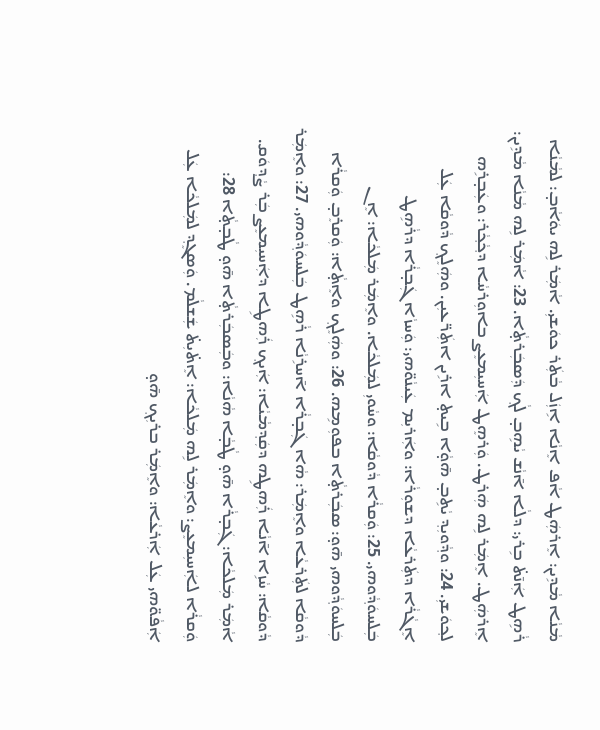ܡܵܢܵܐ ܡܵܕܹܝܢ: ܐܸܪܗܲܛ ܐܵܦ ܐܸܢܵܐ ܐܹܙܲܠ ܒܵܬܲܪ ܟܘܿܫܝܼ. ܐܵܡܲܪ ܠܹܗ ܝܘܿܐܵܒ̣: ܠܡܵܢܵܐ ܪܵܗܹܛ ܐܲܢ̄ܬ̇ ܒܹܪܝ: ܕܠܵܐ ܐ̄ܢܵܫ ܝܵܗܹܒ̣ ܠܵܟ݂ ܕܲܣܒܲܪܬ̣ܵܐ. 23: ܐܵܡܲܪ ܠܹܗ ܡܵܢܵܐ ܡܵܕܹܝܢ: ܐܸܪܗܲܛ. ܐܸܡܲܪ ܠܹܗ ܗܲܪܛ. ܘܲܪܗܸܛ ܐܲܚܝܼܡܥܸܨ ܒܐܘܼܪܚܵܐ ܕܟ݂ܵܟ݂ܵܪ: ܘܥܲܒ̣ܪܹܗ ܠܟ݂ܘܿܫܝܼ. 24: ܘܕ݂ܵܘܝܼܕ݂ ܝܵܬܹܒ̣ ܗ̄ܘ̣ܵܐ ܒܹܝܬ̣ ܐܪܹܝܢ ܐܬܲܪ̈ܥܝܼܢ. ܘܗܲܠܸܟ݂ ܕܵܘܩܵܐ ܥܲܠ ܐܸܓܵܪܵܐ ܕܬܲܪܥܵܐ ܕܫܘܼܪܵܐ: ܘܐܲܪܝܼܡ ܥܲܝܢܵܘ̈ܗܝ: ܘܲܚܙܵܐ ܓܲܒ̣ܪܵܐ ܕܪܵܗܹܛ ܒܲܠܚܘܿܕ݂ܵܘܗܝ. 25: ܘܲܩܪܵܐ ܕܵܘܩܵܐ: ܘܚܵܘܝܼ ܠܡܲܠܟܵܐ. ܘܐܸܡܲܪ ܡܲܠܟܵܐ: ܐܸܢ ܒܲܠܚܘܿܕ݂ܵܘܗܝ ܗ̄ܘ̣: ܣܒܲܪܬ̣ܵܐ ܒܦܘܼܡܹܗ. 26: ܘܗܲܠܸܟ݂ ܘܐܸܬ̣ܵܐ: ܘܲܩܪܸܒ̣ ܘܲܩܪܵܐ ܕܵܘܩܵܐ ܠܬܲܪܥܵܐ ܘܐܸܡܲܪ: ܗܵܐ ܓܲܒ̣ܪܵܐ ܐ̄ܚܪܹܢܵܐ ܪܵܗܹܛ ܒܲܠܚܘܿܕ݂ܵܘܗܝ. 27: ܘܐܸܡܲܪ ܕܵܘܩܵܐ: ܚܵܙܹܐ ܐ̄ܢܵܐ ܪܲܗܛܹܗ ܕܩܲܕ݂ܡܵܝܵܐ: ܐܲܝܟ݂ ܪܲܗܛܹܐ ܕܐܲܚܝܼܡܥܸܨ ܒܲܪ ܨܵܕ݂ܘܿܩ. ܐܵܡܲܪ ܡܲܠܟܵܐ: ܓܲܒ̣ܪܵܐ ܗ̄ܘ̣ ܛܵܒ̣ܵܐ ܗܵܢܵܐ: ܘܒܲܣܒܲܪܬ̣ܵܐ ܗ̄ܘ̣ ܛܵܒ̣ܬ̣ܵܐ 28: ܘܲܩܪܵܐ ܠܐܲܚܝܼܡܥܸܨ: ܘܐܸܡܲܪ ܠܹܗ ܡܲܠܟܵܐ: ܐܸܬ̇ܝܼܬ̇ ܫܲܫܠܵܡ. ܘܲܣܓܸܕ݂ ܠܡܲܠܟܵܐ ܥܲܠ ܐܲܦܵܘ̈ܗܝ ܥܲܠ ܐܲܪܥܵܐ: ܘܐܸܡܲܪ ܒܪܝܼܟ݂ ܗ̄ܘ̣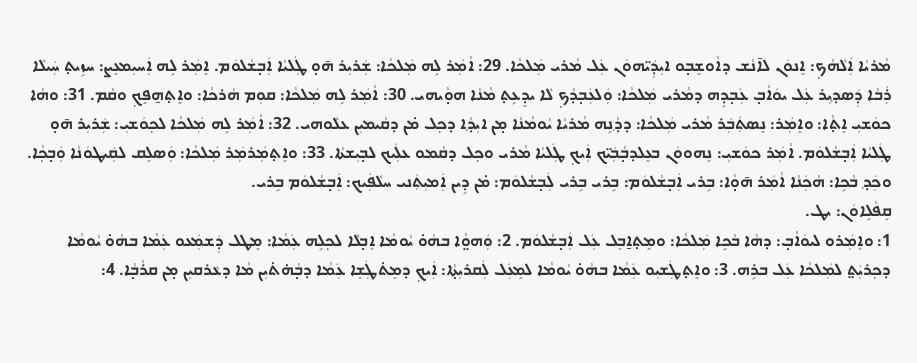ܡܵܪܝܵܐ ܐܲܠܵܗܵܟ݂: ܐܸܢܘܿܢ ܠܐ̄ܢܵܫ ܕܐܵܘܫܸܒ̣ܘ ܐܝܼܕܲܝ̈ܗܘܿܢ ܥܲܠ ܡܵܪܝ ܡܲܠܟܵܐ. 29: ܐܵܡܲܪ ܠܹܗ ܡܲܠܟܵܐ: ܫܲܪܝܼܪ ܗ̄ܘ̣ ܛܲܠܝܵܐ ܐܲܒ̣ܫܵܠܘܿܡ. ܐܸܡܲܪ ܠܹܗ ܐܲܚܝܼܡܥܸܨ: ܚܙܹܝܬ̣ ܚܲܝܠܵܐ ܪܲܒܵܐ ܕܲܣܕ݂ܝܼܪ ܥܲܠ ܝܘܿܐܵܒ̣ ܥܲܒ̣ܕܹܗ ܕܡܵܪܝ ܡܲܠܟܵܐ: ܘܲܠܥܲܒ̣ܕܵܟ݂ ܠܵܐ ܝܕܸܥܹܬ̣ ܡܵܢܵܐ ܗܘ̣ܵܝܗܝ. 30: ܐܵܡܲܪ ܠܹܗ ܡܲܠܟܵܐ: ܩܘܼܡ ܗܵܪܟܵܐ: ܘܐܸܬ̣ܗ̱ܦܸܟ݂ ܘܩܵܡ. 31: ܘܗܵܐ ܟܘܿܫܝܼ ܐܸܬ̣ܵܐ: ܘܐܸܡܲܪ: ܢܸܣܬܲܒܲܪ ܡܵܪܝ ܡܲܠܟܵܐ: ܕܕ݂ܵܢܹܗ ܡܵܪܝܵܐ ܝܵܘܡܵܢܵܐ ܡ̣ܢ ܐܝܼܕ݂ܵܐ ܕܟ݂ܠ ܡ̇ܢ ܕܩܵܝܡܝܼܢ ܥܠܵܘܗܝ. 32: ܐܵܡܲܪ ܠܹܗ ܡܲܠܟܵܐ ܠܟ݂ܘܿܫܝܼ: ܫܲܪܝܼܪ ܗ̄ܘ̣ ܛܲܠܝܵܐ ܐܲܒ̣ܫܵܠܘܿܡ. ܐܵܡܲܪ ܟܘܿܫܝܼ: ܢܸܗܘܘܿܢ ܒܥܸܠܕܒ̣ܵܒܲܝ̈ܟ ܐܲܝܟ݂ ܛܲܠܝܵܐ ܡܵܪܝ ܘܟ݂ܠ ܕܩܵܡܘ ܥܠܲܝܟ ܠܒ̣ܝܼܫܬܵܐ. 33: ܘܐܸܬ̣ܡܲܪܡܲܪ ܡܲܠܟܵܐ: ܘܲܣܠܸܩ ܠܩܲܝܛܘܿܢܵܐ ܘܲܒ̣ܟ݂ܵܐ. ܘܟܲܕ݂ ܒܵܟܹܐ: ܗܵܟܲܢܵܐ ܐܵܡܲܪ ܗ̄ܘ̣ܵܐ: ܒܹܪܝ ܐܲܒ̣ܫܵܠܘܿܡ: ܒܹܪܝ ܒܹܪܝ ܠܲܒ̣ܫܵܠܘܿܡ: ܡ̇ܢ ܕܹܝܢ ܐܲܡܝܼܬܲܢܝ ܚܠܵܦܲܝܟ: ܐܲܒ̣ܫܵܠܘܿܡ ܒܹܪܝ.
ܩܹܦܵܠܹܐܘܿܢ: ܝܛ.
1: ܘܐܸܡܲܪܘ ܠܝܘܿܐܵܒ̣: ܕܗܵܐ ܒܵܟܹܐ ܡܲܠܟܵܐ: ܘܡܸܬ̣ܐ̱ܒܸܠ ܥܲܠ ܐܲܒ̣ܫܵܠܘܿܡ. 2: ܘܲܗܘ̤ܵܐ ܒܗܵܘ̇ ܝܵܘܡܵܐ ܐܸܒ̣ܠܵܐ ܠܟ݂ܠܹܗ ܥܲܡܵܐ: ܡܸܛܠ ܕܲܫܡܲܥܘ ܥܲܡܵܐ ܒܗܵܘ̇ ܝܵܘܡܵܐ ܕܟ݂ܪܝܲܬ̤ ܠܡܲܠܟܵܐ ܥܲܠ ܒܪܹܗ. 3: ܘܐܸܬ̣ܛܲܫܝܼܘ ܥܲܡܵܐ ܒܗܵܘ̇ ܝܵܘܡܵܐ ܠܡܸܥܲܠ ܠܲܩܪܝܼܬ̣ܵܐ: ܐܲܝܟ݂ ܕܡܸܬ̇ܛܲܫܸܐ ܥܲܡܵܐ ܕܒ̣ܵܗ̇ܬ̇ܝܼܢ ܡܵܐ ܕܥܵܪܩܝܼܢ ܡ̣ܢ ܩܪܵܒ̣ܵܐ. 4: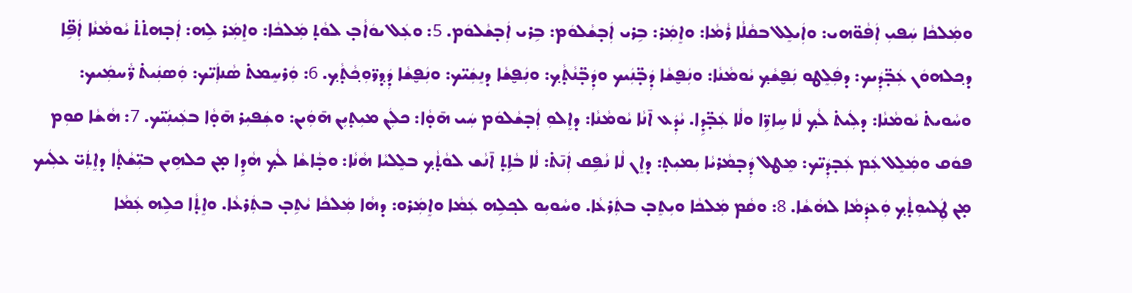ܘܡܲܠܟܵܐ ܚܲܦܝܼ ܐܲܦܵܘ̈ܗܝ: ܘܐܲܝܠܸܠ ܒܩܵܠܵܐ ܪܵܡܵܐ: ܘܐܸܡܲܪ: ܒܹܪܝ ܐܲܒ̣ܫܵܠܘܿܡ: ܒܹܪܝ ܐܲܒ̣ܫܵܠܘܿܡ. 5: ܘܥܲܠ ܝܘܿܐܵܒ̣ ܠܘܵܬ̣ ܡܲܠܟܵܐ: ܘܐܸܡܲܪ ܠܹܗ: ܐܲܒ̣ܗܬ̇ܬ̇ ܝܵܘܡܵܢܵܐ ܐܲܦܹ̈ܐ ܕܟ݂ܠܗܘܿܢ ܥܲܒ̣̈ܕܲܝܟ: ܕܦܲܠܸܛܘ ܢܲܦ̮ܫܵܟ݂ ܝܵܘܡܵܢܵܐ: ܘܢܲܦ̮ܫܵܐ ܕܲܒ̣̈ܢܲܝܟ ܘܕܲܒ̣̈ܢܵܬ̣ܵܟ݂: ܘܢܲܦ̮ܫܵܐ ܕܢܸܫܲܝ̈ܟ: ܘܢܲܦ̮ܫܵܐ ܕܲܕ݂ܪ̈ܘܼܟ݂ܵܬ̣ܵܟ݂. 6: ܘܲܪܚܸܡܬ̇ ܣܵܢܐܲܝ̈ܟ: ܘܲܣܢܲܝܬ̇ ܪ̈ܵܚܡܲܝܟ: ܘܚܵܘܝܬ̇ ܝܵܘܡܵܢܵܐ: ܕܠܲܝܬ̇ ܠܵܟ݂ ܠܵܐ ܚܹܐܪܹ̈ܐ ܘܠܵܐ ܥܲܒ̣̈ܕܹܐ. ܝܵܕܲܥ ܐ̄ܢܵܐ ܝܵܘܡܵܢܵܐ: ܕܐܸܠܘܼ ܐܲܒ̣ܫܵܠܘܿܡ ܚܲܝ ܗ̄ܘ̣ܵܐ: ܟܠܲܢ ܡܝܼܬ̣ܝܼܢ ܗ̄ܘܲܝܢ: ܘܫܲܦܝܼܪ ܗ̄ܘ̣ܵܐ ܒܥܲܝܢܲܝ̈ܟ. 7: ܗܵܫܵܐ ܩܘܼܡ ܦܘܿܩ ܘܡܲܠܸܠ ܥܲܡ ܥܲܒ̣ܕܲܝ̈ܟ: ܡܸܛܠ ܕܲܒ̣ܡܵܪܝܵܐ ܝܼܡܝܼܬ̣: ܕܐܸܢ ܠܵܐ ܢܵܦܹܩ ܐܲܢ̄ܬ̇: ܠܵܐ ܒܵܐܹܬ̣ ܐ̄ܢܵܫ ܠܘܵܬ̣ܵܟ݂ ܒܠܸܠܝܵܐ ܗܵܢܵܐ: ܘܒ̣ܵܐܫܵܐ ܠܵܟ݂ ܗܵܕܹܐ ܡ̣ܢ ܟܠܗܹܝܢ ܒܝܼ̈ܫܵܬ̣ܵܐ ܕܐܸܬܲܝ̈ ܥܠܲܝܟ ܡ̣ܢ ܛܲܠܝܘܼܬ̣ܵܟ݂ ܘܲܥܕܲܡܵܐ ܠܗܵܫܵܐ. 8: ܘܩܵܡ ܡܲܠܟܵܐ ܘܝܼܬܸܒ̣ ܒܬܲܪܥܵܐ. ܘܚܵܘܝܼܘ ܠܟ݂ܠܹܗ ܥܲܡܵܐ ܘܐܸܡܲܪܘ: ܕܗܵܐ ܡܲܠܟܵܐ ܝܵܬܹܒ̣ ܒܬܲܪܥܵܐ. ܘܐܸܬ̣ܵܐ ܟܠܹܗ ܥܲܡܵܐ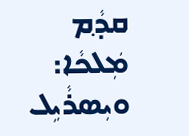ܩܕ݂ܵܡ ܡܲܠܟܵܐ: ܘܝܼܣܪܵܝܹܠ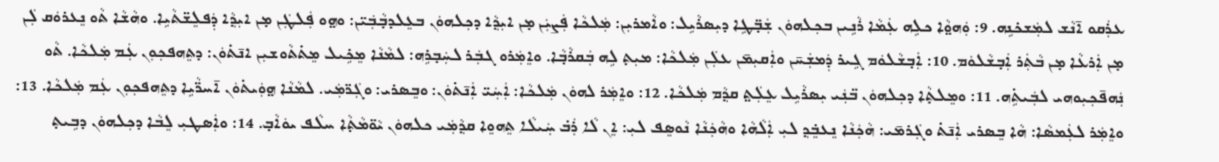ܥܪܲܩܘ ܐ̄ܢܵܫ ܠܡܲܫܟ̇ܢܹܗ. 9: ܘܲܗܘ̤ܵܐ ܟܠܹܗ ܥܲܡܵܐ ܪܵܢܹܝܢ ܒܟ݂ܠܗܘܿܢ ܫܲܒ̣̈ܛܹܐ ܕܝܼܣܪܵܝܹܠ: ܘܐܵܡܪܝܼܢ: ܡܲܠܟܵܐ ܦܲܨܝܲܢ ܡ̣ܢ ܐܝܼܕ݂ܵܐ ܕܟ݂ܠܗܘܿܢ ܒܥܸܠܕܒ̣ܵܒܲܝ̈ܢ: ܘܗ̤ܘ ܦܲܠܛܲܢ ܡ̣ܢ ܐܝܼܕ݂ܵܐ ܕܲܦܠܸܫ̈ܬܵܝܹܐ. ܘܗܵܫܵܐ ܬܵܘ ܢܸܥܪܘܿܩ ܠܲܢ ܡ̣ܢ ܐܲܪܥܵܐ ܡ̣ܢ ܒܵܬܲܪ ܐܲܒ̣ܫܵܠܘܿܡ. 10: ܐܲܒ̣ܫܵܠܘܿܡ ܓܹܝܪ ܕܲܡܫܲܚ̄ܢ ܘܐܲܩܝܼܡ̄ܢ ܥܠܲܢ ܡܲܠܟܵܐ: ܡܝܼܬ̣ ܠܹܗ ܒܲܩܪܵܒ̣ܵܐ. ܘܐܸܡܲܪܘ ܓܒܲܪ ܠܚܲܒ̣ܪܹܗ: ܠܡܵܢܵܐ ܡܸܟܹ̇ܝܠ ܡܸܬ̇ܬܵܘܫܝܼܢ ܐܢ̄ܬ̇ܘܿܢ: ܕܬܸܗܦܟ݂ܘܼܢ ܥܲܡ ܡܲܠܟܵܐ. ܬܵܘ ܢܲܗܦ̄ܟ݂ܝܼܘܗܝ ܠܒܲܝܬܹ̇ܗ. 11: ܘܡܸܠܬ̣ܵܐ ܕܟ݂ܠܗܘܿܢ ܒ̈ܢܲܝ ܝܼܣܪܵܝܹܠ ܥܸܠܲܬ̤ ܩܕ݂ܵܡ ܡܲܠܟܵܐ. 12: ܘܐܸܡܲܪ ܠܗܘܿܢ ܡܲܠܟܵܐ: ܐܲܚܲܝ̈ ܐܲܢ̄ܬ̇ܘܿܢ: ܘܒܸܣܪܝ: ܘܓܲܪ̈ܡܲܝ. ܠܡܵܢܵܐ ܗ̤ܘܲܝܬ̇ܘܿܢ ܐ̄ܚܪ̈ܵܝܹܐ ܕܬܸܗܦܟ݂ܘܼܢ ܥܲܡ ܡܲܠܟܵܐ. 13: ܘܐܸܡܲܪ ܠܥܲܡܣܵܐ: ܗܵܐ ܒܸܣܪܝ ܐܲܢ̄ܬ̇ ܘܓܲܪܡ̄ܝ: ܗܵܟܲܢܵܐ ܢܸܥܒܸ̇ܕ݂ ܠܝܼ ܐܲܠܵܗܵܐ ܘܗܵܟܲܢܵܐ ܢܵܘܣܸܦ ܠܝܼ: ܐܸܢ ܠܵܐ ܪܲܒ̇ ܚܲܝܠܵܐ ܬܸܗܘܸܐ ܩܕ݂ܵܡܲܝ ܟܠܗܘܿܢ ܝܵܘ̈ܡܵܬ̣ܵܐ ܚܠܵܦ ܝܘܿܐܵܒ̣. 14: ܘܐܲܣܛܝܼ ܠܸܒܵܐ ܕܟ݂ܠܗܘܿܢ ܕܒܹܝܬ̣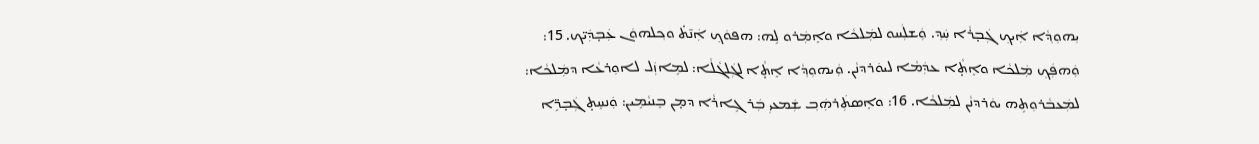ܝܼܗܘܼܕ݂ܵܐ ܐܲܝܟ݂ ܓܲܒ̣ܪܵܐ ܚܲܕ݂. ܘܲܫܠܲܚܘ ܠܡܲܠܟܵܐ ܘܐܸܡܲܪܘ ܠܹܗ: ܗܦܘܿܟ݂ ܐܲܢ̄ܬ̇ ܘܟ݂ܠܗܘܿܢ ܥܲܒ̣ܕܲܝ̈ܟ. 15: ܘܲܗܦܲܟ݂ ܡܲܠܟܵܐ ܘܐܸܬ̣ܵܐ ܥܕܲܡܵܐ ܠܝܘܿܪܕܢܵܢ. ܘܲܝܗܘܼܕ݂ܵܐ ܐܸܬ̣ܵܐ ܠܓܲܠܓܵܠܵܐ: ܠܡܹܐܙܲܠ ܠܐܘܼܪܥܵܐ ܕܡܲܠܟܵܐ: ܠܡܲܥܒܵܪܘܼܬܹܗ ܝܘܿܪܕܢܵܢ ܠܡܲܠܟܵܐ. 16: ܘܐܸܣܬܲܪܗܲܒ݂ ܫܲܡܥܝܼ ܒܲܪ ܓܹܐܪܵܐ ܕܡ̣ܢ ܒܸܢܝܵܡܹܝܢ: ܘܲܢܚܸܬ̣ ܓܲܒ̣ܪܹ̈ܐ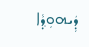ܕܲܝܗܘܼܕ݂ܵܐ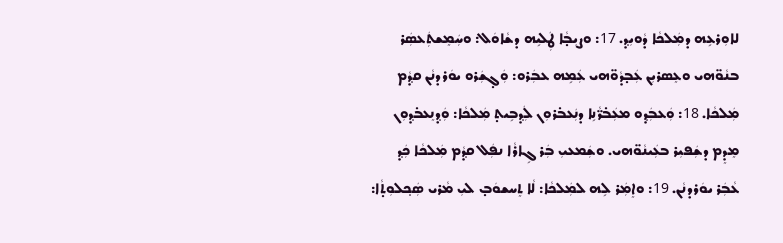ܠܐܘܼܪܥܹܗ ܕܡܲܠܟܵܐ ܕܵܘܝܼܕ݂. 17: ܘܨܝܼܒ̣ܵܐ ܛܲܠܝܹܗ ܕܫܵܐܘܿܠ: ܘܚܲܡܸܫܬܲܥܣܲܪ ܒܢܵܘ̈ܗܝ ܘܥܸܣܪܝܼܢ ܥܲܒ̣ܕܵܘ̈ܗܝ ܥܲܡܹܗ ܥܒܲܪܘ: ܘܲܓ̣ܫܲܪܘ ܝܘܿܪܕܢܵܢ ܩܕ݂ܵܡ ܡܲܠܟܵܐ. 18: ܘܲܥܒܲܕ݂ܘ ܡܥܲܒ̇ܪ̈ܵܢܹܐ ܕܢܲܥܒ̇ܪܘܼܢ ܠܲܕ݂ܒܹܝܬ̣ ܡܲܠܟܵܐ: ܘܲܕ݂ܢܸܥܒ̇ܕ݂ܘܼܢ ܡܸܕܸܡ ܕܫܲܦܝܼܪ ܒܥܲܝܢܵܘ̈ܗܝ. ܘܫܲܡܥܝܼ ܒܲܪ ܓܹܐܪܵܐ ܢܦܲܠ ܩܕ݂ܵܡ ܡܲܠܟܵܐ ܟܲܕ݂ ܥܵܒܲܪ ܝܘܿܪܕܢܵܢ. 19: ܘܐܸܡܲܪ ܠܹܗ ܠܡܲܠܟܵܐ: ܠܵܐ ܬܸܚܫܘܿܒ̣ ܠܝܼ ܡܵܪܝ ܣܲܟ݂ܠܘܼܬ̣ܵܐ: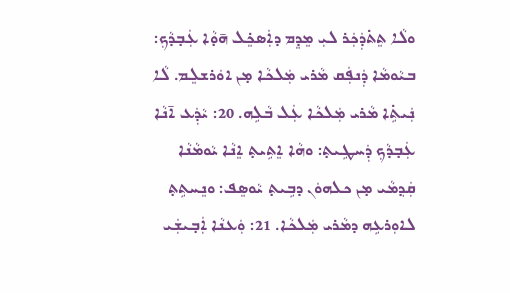ܘܠܵܐ ܬܸܬ̇ܕܲܟܲܪ ܠܝܼ ܡܸܕܸܡ ܕܐܲܣܟܸ̇ܠ ܗ̄ܘ̣ܵܐ ܥܲܒ̣ܕܵܟ݂: ܒܝܵܘܡܵܐ ܕܲܢܦܲܩ ܡܵܪܝ ܡܲܠܟܵܐ ܡ̣ܢ ܐܘܿܪܫܠܸܡ. ܠܵܐ ܢܲܝܬܹ̇ܐ ܡܵܪܝ ܡܲܠܟܵܐ ܥܲܠ ܒܵܠܹܗ. 20: ܝܵܕܲܥ ܐ̄ܢܵܐ ܥܲܒ̣ܕܵܟ݂ ܕܲܚܛܹܝܬ̣: ܘܗܵܐ ܐܸܬܹܝܬ̣ ܐܸܢܵܐ ܝܵܘܡܵܢܵܐ ܩܲܕ݂ܡܵܝ ܡ̣ܢ ܟܠܗܘܿܢ ܕܒܹܝܬ̣ ܝܵܘܣܸܦ: ܘܢܸܚܬܹܬ̣ ܠܐܘܼܪܥܹܗ ܕܡܵܪܝ ܡܲܠܟܵܐ. 21: ܘܲܥܢܵܐ ܐܲܒ̣ܝܫܲܝ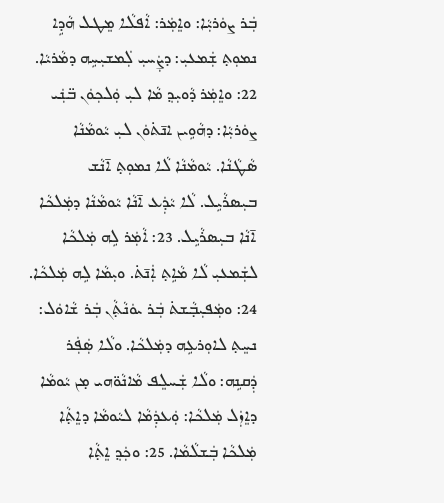ܒܲܪ ܨܘܿܪܝܼܵܐ: ܘܐܸܡܲܪ: ܐܵܦܠܵܐ ܡܸܛܠ ܗܵܕܹܐ ܢܡܘܼܬ̣ ܫܲܡܥܝܼ: ܕܨܲܚܝܼ ܠܲܡܫܝܼܚܹܗ ܕܡܵܪܝܵܐ. 22: ܘܐܸܡܲܪ ܕܵܘܝܼܕ݂ ܡܵܐ ܠܝܼ ܘܲܠܟ݂ܘܿܢ ܒ̈ܢܲܝ ܨܘܿܪܝܼܵܐ: ܕܗܵܘܹܝܢ ܐܢ̄ܬ̇ܘܿܢ ܠܝܼ ܝܵܘܡܵܢܵܐ ܣܵܛܵܢܵܐ. ܝܵܘܡܵܢܵܐ ܠܵܐ ܢܡܘܼܬ̣ ܐ̄ܢܵܫ ܒܝܼܣܪܵܝܹܠ. ܠܵܐ ܝܵܕܲܥ ܐ̄ܢܵܐ ܝܵܘܡܵܢܵܐ ܕܡܲܠܟܵܐ ܐ̄ܢܵܐ ܒܝܼܣܪܵܝܹܠ. 23: ܐܵܡܲܪ ܠܹܗ ܡܲܠܟܵܐ ܠܫܲܡܥܝܼ ܠܵܐ ܡܵܐܹܬ̣ ܐܲܢ̄ܬ̇. ܘܝܼܡܵܐ ܠܹܗ ܡܲܠܟܵܐ. 24: ܘܡܲܦܝܼܒ̣ܵܫܬ̇ ܒܲܪ ܝܘܿܢܵܬ̣ܵܢ ܒܲܪ ܫܵܐܘܿܠ: ܢܚܸܬ̣ ܠܐܘܼܪܥܹܗ ܕܡܲܠܟܵܐ. ܘܠܵܐ ܣܲܦܲܪ ܕܲܩܢܹܗ: ܘܠܵܐ ܫܲܚܠܸܦ ܡܵܐܢܵܘ̈ܗܝ ܡ̣ܢ ܝܵܘܡܵܐ ܕܐܸܙܲܠ ܡܲܠܟܵܐ: ܘܲܥܕܲܡܵܐ ܠܝܵܘܡܵܐ ܕܐܸܬ̣ܵܐ ܡܲܠܟܵܐ ܒܲܫܠܵܡܵܐ. 25: ܘܟܲܕ݂ ܐܸܬ̣ܵܐ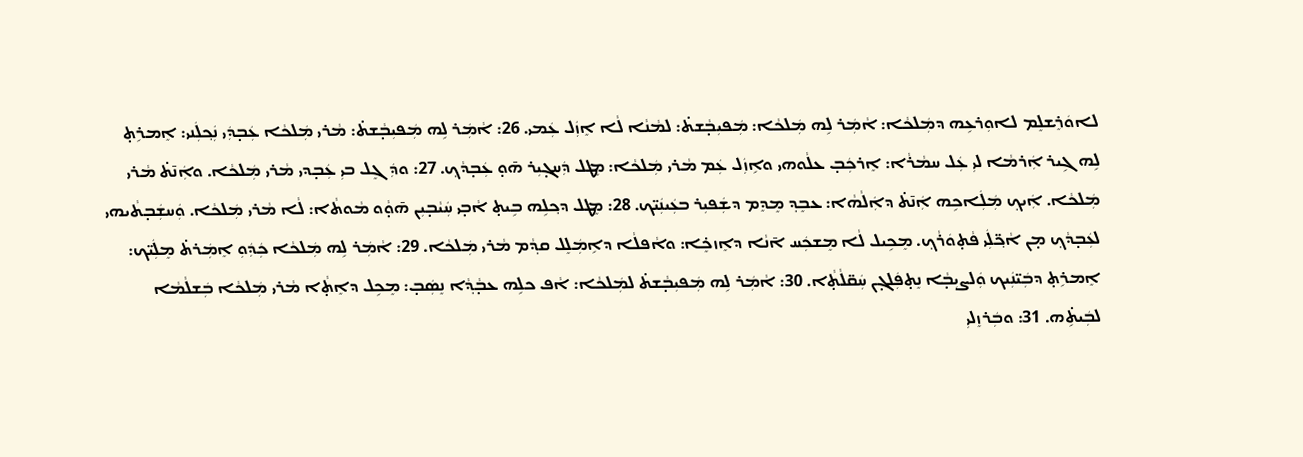ܠܐܘܿܪܸܫܠܸܡ ܠܐܘܼܪܥܹܗ ܕܡܲܠܟܵܐ: ܐܵܡܲܪ ܠܹܗ ܡܲܠܟܵܐ: ܡܲܦܝܼܒ̣ܵܫܬ̇: ܠܡܵܢܵܐ ܠܵܐ ܐܸܙܲܠ ܥܲܡܝ. 26: ܐܵܡܲܪ ܠܹܗ ܡܲܦܝܼܒ̣ܵܫܬ̇: ܡܵܪܝ ܡܲܠܟܵܐ ܥܲܒ̣ܕܲܝ ܢܲܟ݂ܠܲܢܝ: ܐܸܡܪܹܬ̣ ܠܹܗ ܓܹܝܪ ܐܲܪܡܵܐ ܠܝܼ ܥܲܠ ܚܡܵܪܵܐ: ܐܸܪܟܲܒ̣ ܥܠܵܘܗܝ ܘܐܹܙܲܠ ܥܲܡ ܡܵܪܝ ܡܲܠܟܵܐ: ܡܸܛܠ ܕܲܚܓ̣ܝܼܪ ܗ̄ܘ̣ ܥܲܒ̣ܕܵܟ݂. 27: ܘܕܲܓܸܠ ܒܝܼ ܥܲܒ̣ܕܝ ܡܵܪܝ ܡܲܠܟܵܐ. ܘܐܲܢ̄ܬ̇ ܡܵܪܝ ܡܲܠܟܵܐ. ܐܲܝܟ݂ ܡܲܠܲܐܟܹܗ ܐܲܢ̄ܬ̇ ܕܐܲܠܵܗܵܐ: ܥܒܸܕ݂ ܡܸܕܸܡ ܕܫܲܦܝܼܪ ܒܥܲܝܢܲܝ̈ܟ. 28: ܡܸܛܠ ܕܟ݂ܠܹܗ ܒܹܝܬ̣ ܐܵܒ̣ܝ ܚܲܝܵܒ̣ܝܼܢ ܗ̄ܘ̣ܵܘ ܡܵܘܬܵܐ: ܠܵܐ ܡܵܪܝ ܡܲܠܟܵܐ. ܘܲܚܫܲܒ̣ܬܵܝܗܝ ܠܥܲܒ̣ܕܵܟ݂ ܡ̣ܢ ܐܵܟ݂̈ܠܲܝ ܦܵܬ̣ܘܿܪܵܟ݂. ܡܸܟܹܝܠ ܠܵܐ ܡܸܫܟܲܚ ܐ̄ܢܵܐ ܕܐܸܙܟܸ̇ܐ: ܘܐܵܦܠܵܐ ܕܐܹܡܲܠܸܠ ܩܕ݂ܵܡ ܡܵܪܝ ܡܲܠܟܵܐ. 29: ܐܵܡܲܪ ܠܹܗ ܡܲܠܟܵܐ ܟܲܕܲܘܼ ܐܸܡܲܪܬ̇ ܡܸܠܲܝ̈ܟ: ܐܸܡܪܹܬ̣ ܕܒܲܝ̈ܢܲܝܟ ܘܲܠܨܝܼܒ̣ܵܐ ܢܸܬ̣ܦܲܠܓ̣ܢ ܚܲܩ̈ܠܵܬ̣ܵܐ. 30: ܐܵܡܲܪ ܠܹܗ ܡܲܦܝܼܒ̣ܵܫܬ̇ ܠܡܲܠܟܵܐ: ܐܵܦ ܟܠܹܗ ܥܒ̣ܵܕ݂ܵܐ ܢܸܣܲܒ̣: ܡܸܟܹܠ ܕܐܸܬ̣ܵܐ ܡܵܪܝ ܡܲܠܟܵܐ ܒܲܫܠܵܡܵܐ ܠܒܲܝܬܹ̇ܗ. 31: ܘܒܲܪܙܸܠܝܼ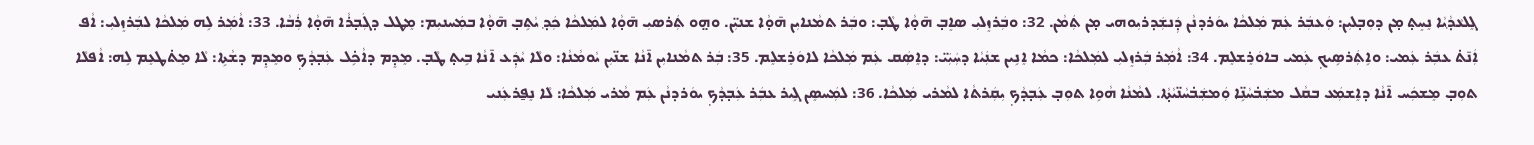ܓܸܠܥܵܕ݂ܵܝܵܐ ܢܸܚܸܬ̣ ܡ̣ܢ ܕܘܼܒ̣ܠܝܼܢ: ܘܲܥܒܲܪ ܥܲܡ ܡܲܠܟܵܐ ܝܘܿܪܕܢܵܢ ܕܲܢܫܲܕܪܝܼܘܗܝ ܡ̣ܢ ܬܲܡܵܢ. 32: ܘܒܲܪܙܸܠܝܼ ܣܐܸܒ̣ ܗ̄ܘ̣ܵܐ ܛܵܒ̣: ܘܒܲܪ ܬܡܵܢܐܝܼܢ ܗ̄ܘ̣ܵܐ ܫܢܝܼ̈ܢ. ܘܗ̤ܘ ܬܲܪܣܝܼ ܗ̄ܘ̣ܵܐ ܠܡܲܠܟܵܐ ܟܲܕ݂ ܝܵܬܹܒ̣ ܗ̄ܘ̣ܵܐ ܒܡܲܚܢܝܼܡ: ܡܸܛܠ ܕܓܲܒ̣ܪܵܐ ܗ̄ܘ̣ܵܐ ܪܲܒܵܐ. 33: ܐܵܡܲܪ ܠܹܗ ܡܲܠܟܵܐ ܠܒܲܪܙܸܠܝܼ: ܐܵܦ ܐܲܢ̄ܬ̇ ܥܒܲܪ ܥܲܡܝ: ܘܐܹܬܲܪܣܹܝܟ݂ ܥܲܡܝ ܒܐܘܿܪܸܫܠܸܡ. 34: ܐܵܡܲܪ ܒܲܪܙܸܠܝܼ ܠܡܲܠܟܵܐ: ܟܡܵܐ ܐܸܢܹܝܢ ܫܢܲܝܵܐ ܕܚܲܝܲܝ̈: ܕܐܸܣܲܩ ܥܲܡ ܡܲܠܟܵܐ ܠܐܘܿܪܸܫܠܸܡ. 35: ܒܲܪ ܬܡܵܢܐܝܼܢ ܐ̄ܢܵܐ ܫܢ̈ܝܼܢ ܝܵܘܡܵܢܵܐ: ܘܠܵܐ ܝܵܕܲܥ ܐ̄ܢܵܐ ܒܹܝܬ̣ ܛܵܒ̣. ܡܸܕܸܡ ܕܐܵܟܹ̇ܠ ܥܲܒ̣ܕܵܟ݂ ܘܡܸܕܸܡ ܕܫܵܬܹܐ: ܠܵܐ ܡܸܬ̇ܛܥܸܡ ܠܹܗ: ܐܵܦܠܵܐ ܬܘܼܒ̣ ܡܸܫܟܲܚ ܐ̄ܢܵܐ ܕܐܸܫܡܲܥ ܒܩܵܠ ܡܫܲܒ̇ܚܵܢܹ̈ܐ ܘܲܡܫܲܒ̇ܚܵܢ̈ܝܵܬ̣ܵܐ. ܠܡܵܢܵܐ ܗܵܘܹܐ ܬܘܼܒ̣ ܥܲܒ̣ܕܵܟ݂ ܝܼܩܲܪܬܵܐ ܠܡܵܪܝ ܡܲܠܟܵܐ. 36: ܠܡܲܚܣܸܢ ܓܹܝܪ ܥܒܲܪ ܥܲܒ̣ܕܵܟ݂ ܝܘܿܪܕܢܵܢ ܥܲܡ ܡܵܪܝ ܡܲܠܟܵܐ: ܠܵܐ ܢܸܦ̱ܪܥܲܢܝ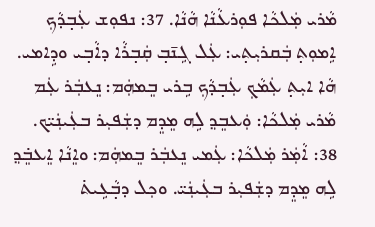ܡܵܪܝ ܡܲܠܟܵܐ ܦܘܼܪܥܵܢܵܐ ܗܵܢܵܐ. 37: ܢܦܘܼܫ ܥܲܒ̣ܕܵܟ݂ ܐܹܡܘܼܬ̣ ܒܲܩܪܝܼܬ̣ܝ: ܥܲܠ ܓܹܢ̄ܒ̣ ܩܲܒ̣ܪܵܐ ܕܐܵܒ̣ܝ ܘܕܹܐܡܝ. ܗܵܐ ܐܝܼܬ̣ ܥܲܡܵܟ݂ ܥܲܒ̣ܕܵܟ݂ ܒܹܪܝ ܒܸܡܗܲܡ: ܢܸܥܒܲܪ ܥܲܡ ܡܵܪܝ ܡܲܠܟܵܐ: ܘܲܥܒܸܕ݂ ܠܹܗ ܡܸܕܸܡ ܕܫܲܦܝܼܪ ܒܥܲܝܢܲܝ̈ܟ. 38: ܐܵܡܲܪ ܡܲܠܟܵܐ: ܥܲܡܝ ܢܸܥܒܲܪ ܒܸܡܗܲܡ: ܘܐܸܢܵܐ ܐܸܥܒܸ̇ܕ݂ ܠܹܗ ܡܸܕܸܡ ܕܫܲܦܝܼܪ ܒܥܲܝܢܲܝ̈. ܘܟ݂ܠ ܕܒ̣ܵܥܹܝܬ̇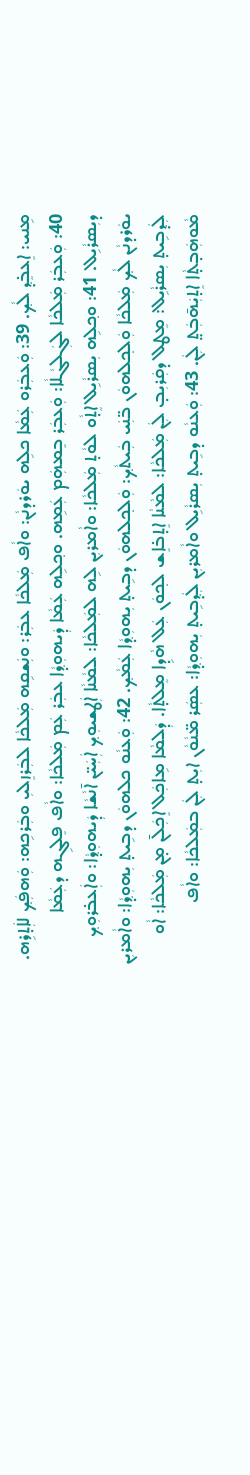ܡܹܢܝ: ܐܸܥܒܸ̇ܕ݂ ܠܵܟ݂. 39: ܘܲܥܒܲܪܘ ܥܲܡܵܐ ܟܠܹܗ ܝܘܿܪܕܢܵܢ: ܘܐܵܦ ܡܲܠܟܵܐ ܥܒܲܪ: ܘܢܲܫܩܹܗ ܡܲܠܟܵܐ ܠܒܲܪܙܸܠܝܼ ܘܒܲܪܟܹܗ: ܘܲܗܦܲܟ݂ ܠܐܲܬ̣ܪܹܗ. 40: ܘܲܥܒܲܪ ܡܲܠܟܵܐ ܠܓܲܠܓܵܠܵܐ: ܘܲܥܒܲܪ ܒܸܡܗܲܡ ܥܲܡܹܗ. ܘܟ݂ܠܹܗ ܥܲܡܵܐ ܕܲܝܗܘܼܕ݂ܵܐ ܥܒܲܪ ܥܲܡ ܡܲܠܟܵܐ: ܘܐܵܦ ܦܸܠܓܹܗ ܕܥܲܡܵܐ ܕܝܼܣܪܵܝܹܠ. 41: ܘܟ݂ܠܹܗ ܝܼܣܪܵܝܹܠ ܐܸܬ̣ܵܘ ܠܘܵܬ̣ ܡܲܠܟܵܐ: ܘܐܵܡܪܝܼܢ ܠܹܗ ܠܡܲܠܟܵܐ: ܠܡܵܢܵܐ ܐܲܛܫܝܘܼܟ݂ ܐܲܚܲܝ̈ܢ ܐ̄ܢܵܫܵܐ ܕܲܝܗܘܼܕ݂ܵܐ: ܘܐܲܥܒ̇ܪܘܼܟ݂ ܝܘܿܪܕܢܵܢ ܠܵܟ݂ ܡܲܠܟܵܐ ܘܲܠܟ݂ܠܗܘܿܢ ܒ̈ܢܲܝ ܒܲܝܬܵܟ݂: ܘܲܠܟ݂ܠܗܘܿܢ ܕܒܹܝܬ̣ ܝܼܗܘܼܕ݂ܵܐ ܥܲܡܵܟ݂. 42: ܘܲܥܢܵܘ ܟܠܗܘܿܢ ܕܒܹܝܬ̣ ܝܼܗܘܼܕ݂ܵܐ: ܘܐܵܡܪܝܼܢ ܠܲܕ݂ܒܹܝܬ̣ ܝܼܣܪܵܝܹܠ: ܡܸܛܠ ܕܩܲܪܝܼܒ̣ ܠܲܢ ܡܲܠܟܵܐ: ܠܡܵܢܵܐ ܐܸܬ̣ܒ̇ܐܸܫ ܠܟ݂ܘܿܢ ܥܲܠ ܗܵܕܹܐ ܡܸܠܬ̣ܵܐ. ܕܲܠܡܵܐ ܡܹܐܟܲܠ ܐܸܟܲܠ̄ܢ ܡ̣ܢ ܡܲܠܟܵܐ: ܐܵܘ ܡܵܘܗܲܒ̣ܬ̣ܵܐ ܐܸܬ̣ܝܲܗ̄ܒܲܬ̤ ܠܲܢ. 43: ܘܲܥܢܵܘ ܕܒܹܝܬ̣ ܝܼܣܪܵܝܹܠ ܘܐܵܡܪܝܼܢ ܠܲܕ݂ܒܹܝܬ̣ ܝܼܗܘܼܕ݂ܵܐ: ܥܣܲܪ ܡ̈ܢܵܘܵܢ ܐܝܼܬ̣ ܠܲܢ ܒܡܲܠܟܵܐ: ܘܐܵܦ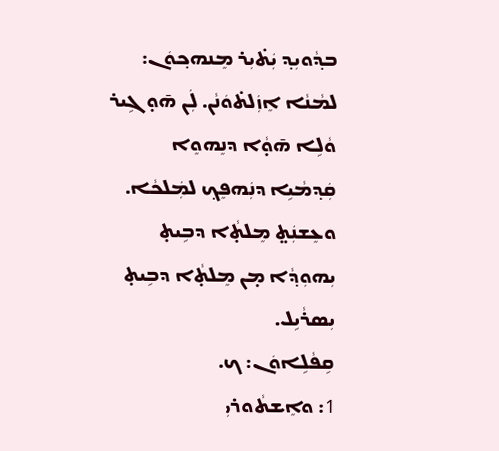ܒܕ݂ܵܘܝܼܕ݂ ܝܲܬ̇ܝܼܪ ܡܸܢܗܟ݂ܘܿܢ: ܠܡܵܢܵܐ ܐܸܙܲܠܬ̇ܘܿܢܵܢ. ܠܲܢ ܗ̄ܘ̣ ܓܹܝܪ ܘܵܠܹܐ ܗ̄ܘ̣ܵܐ ܕܢܸܗܘܸܐ ܩܲܕ݂ܡܵܝܹܐ ܕܢܲܗܦܸܟ݂ ܠܡܲܠܟܵܐ. ܘܥܸܫܢܲܬ̤ ܡܸܠܬ̣ܵܐ ܕܒܹܝܬ̣ ܝܼܗܘܼܕ݂ܵܐ ܡ̣ܢ ܡܸܠܬ̣ܵܐ ܕܒܹܝܬ̣ ܝܼܣܪܵܝܹܠ.
ܩܹܦܵܠܹܐܘܿܢ: ܟ.
1: ܘܐܸܫܬܵܘܪܝܼ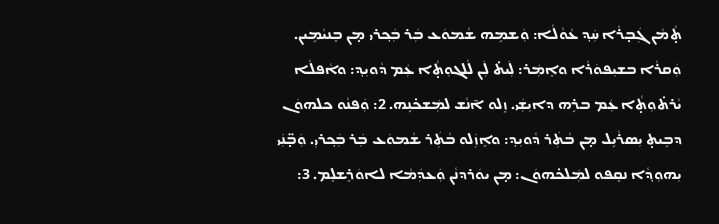ܬ̣ܵܡܵܢ ܓܲܒ̣ܪܵܐ ܚܲܕ݂ ܥܵܘܵܠܵܐ: ܘܲܫܡܹܗ ܫܵܡܘܿܥ ܒܲܪ ܒܲܟ݂ܪܝ ܡ̣ܢ ܒܸܢܝܵܡܹܝܢ. ܘܲܩܪܵܐ ܒܫܝܼܦܘܿܪܵܐ ܘܐܸܡܲܪ: ܠܲܝܬ̇ ܠܲܢ ܠܵܠܓܘܼܬ̣ܵܐ ܥܲܡ ܕܵܘܝܼܕ݂: ܘܐܵܦܠܵܐ ܝܵܪܬ̇ܘܼܬ̣ܵܐ ܥܲܡ ܒܪܹܗ ܕܐܝܼܫܲܝ. ܙܸܠܘ ܐ̄ܢܵܫ ܠܡܲܫܟ̇ܢܹܗ. 2: ܘܲܦܢܵܘ ܟܠܗܘܿܢ ܕܒܹܝܬ̣ ܝܼܣܪܵܝܹܠ ܡ̣ܢ ܒܵܬܲܪ ܕܵܘܝܼܕ݂: ܘܐܸܙܲܠܘ ܒܵܬܲܪ ܫܵܡܘܿܥ ܒܲܪ ܒܲܟ݂ܪܝܼ. ܘܲܒ̣̈ܢܲܝ ܝܼܗܘܼܕ݂ܵܐ ܢܩܸܦܘ ܠܡܲܠܟ̇ܗܘܿܢ: ܡ̣ܢ ܝܘܿܪܕܢܵܢ ܘܲܥܕܲܡܵܐ ܠܐܘܿܪܸܫܠܸܡ. 3: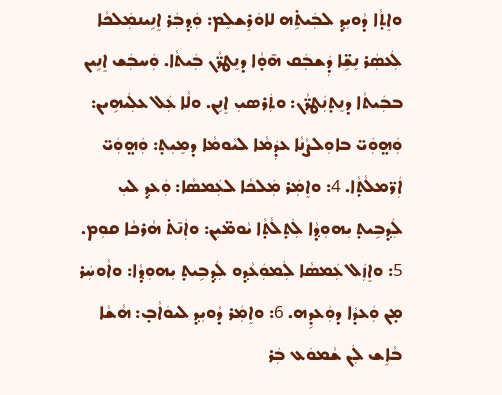ܘܐܸܬ̣ܵܐ ܕܵܘܝܼܕ݂ ܠܒܲܝܬܹ̇ܗ ܠܐܘܿܪܸܫܠܸܡ: ܘܲܕ݂ܒܲܪ ܐܸܢܹܝܢܡܲܠܟܵܐ ܠܲܥܣܲܪ ܢܸܫܹ̈ܐ ܕܲܫܒܲܩ ܗ̄ܘ̣ܵܐ ܕܢܸܛܪ̈ܵܢ ܒܲܝܬܵܐ. ܘܲܚܒܲܫ ܐܸܢܹܝܢ ܒܒܲܝܬܵܐ ܕܢܸܬ̣ܢܲܛܪ̈ܵܢ: ܘܬܲܪܣܝܼ ܐܸܢܹܢ. ܘܠܵܐ ܥܲܠ ܥܠܲܝܗܹܝܢ: ܘܲܗ̤ܘܲܝ̈ ܒܐܘܼܠܨܵܢܵܐ ܥܕܲܡܵܐ ܠܝܵܘܡܵܐ ܕܡܸܝܼܬ̣: ܘܲܗ̤ܘܲܝ̈ ܐܲܪ̈ܡܠܵܬ̣ܵܐ. 4: ܘܐܸܡܲܪ ܡܲܠܟܵܐ ܠܥܲܡܣܵܐ: ܘܲܥܕ݂ ܠܝܼ ܠܲܕ݂ܒܹܝܬ̣ ܝܼܗܘܼܕ݂ܵܐ ܠܲܬ̣ܠܵܬ̣ܵܐ ܝܵܘܡ̈ܝܼܢ: ܘܐܲܢ̄ܬ̇ ܗܵܪܟܵܐ ܩܘܼܡ. 5: ܘܐܸܙܲܠ ܥܲܡܣܵܐ ܠܲܡܘܲܥܵܕ݂ܘ ܠܲܕ݂ܒܹܝܬ̣ ܝܼܗܘܼܕ݂ܵܐ: ܘܐܵܘܚܲܪ ܡ̣ܢ ܘܲܥܕܵܐ ܕܘܲܥܕܹܗ. 6: ܘܐܸܡܲܪ ܕܵܘܝܼܕ݂ ܠܝܘܿܐܵܒ̣: ܗܵܫܵܐ ܒܵܐܹܫ ܠܲܢ ܫܵܡܘܿܥ ܒܲܪ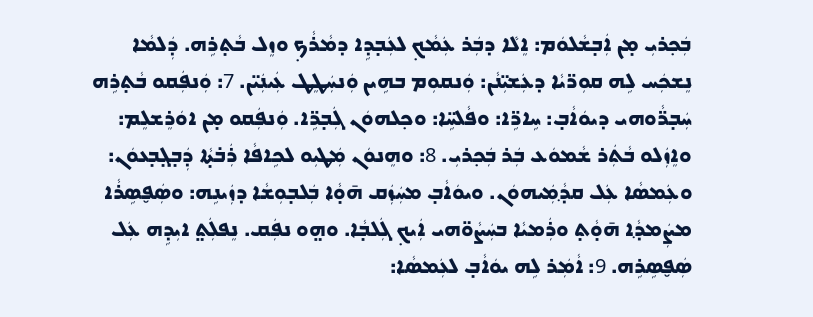ܒܲܟ݂ܪܝܼ ܡ̣ܢ ܐܲܒ̣ܫܵܠܘܿܡ: ܐܸܠܵܐ ܕܒܲܪ ܥܲܡܵܟ݂ ܠܥܲܒ̣ܕܹܐ ܕܡܵܪܵܟ݂ ܘܙܸܠ ܒܵܬ̣ܪܹܗ. ܕܲܠܡܵܐ ܢܸܫܟܲܚ ܠܹܗ ܩܘܼܪ̈ܝܵܐ ܕܥܲܫܝܼ̈ܢܵܢ: ܘܲܢܩܘܼܡ ܒܗܹܝܢ ܘܲܢܚܲܛܸܛ ܥܲܝܢܲܝ̈ܢ. 7: ܘܲܢܦܲܩܘ ܒܵܬ̣ܪܹܗ ܚܲܒ̣ܪ̈ܵܘܗܝ ܕܝܘܿܐܵܒ̣: ܚܹܐܪܹ̈ܐ: ܘܦܵܠܚܹ̈ܐ: ܘܟ݂ܠܗܘܿܢ ܓܲܒ̣ܪܹ̈ܐ. ܘܲܢܦܲܩܘ ܡ̣ܢ ܐܘܿܪܸܫܠܸܡ: ܘܐܸܙܲܠܘ ܒܵܬܲܪ ܫܵܡܘܿܥ ܒܲܪ ܒܲܟ݂ܪܝܼ. 8: ܘܗܸܢܘܿܢ ܡܲܛܝܼܘ ܠܟܹܐܦܵܐ ܪܲܒ̇ܬ̣ܵܐ ܕܲܒ̣ܓ̣ܒ̣ܥܘܿܢ: ܘܥܲܡܣܵܐ ܥܲܠ ܩܕ݂ܵܡܲܝܗܘܿܢ. ܘܝܘܿܐܵܒ̣ ܡܚܲܙܲܩ ܗ̄ܘ̣ܵܐ ܒܲܠܒ̣ܘܼܫܵܐ ܕܙܲܝܢܹܗ: ܘܣܲܦ̮ܣܹܪܵܐ ܡܨܲܡܕ݂ܵܐ ܗ̄ܘ̣ܵܬ̣ ܘܪܲܡܝܵܐ ܒܚܲܨܵܘ̈ܗܝ ܐܲܝܟ݂ ܓܲܠܒ̣ܵܐ. ܘܗ̤ܘ ܢܦܲܩ. ܢܸܦܠܲܬ̤ ܐܝܼܕܹܗ ܥܲܠ ܣܲܦ̮ܣܹܪܹܗ. 9: ܐܵܡܲܪ ܠܹܗ ܝܘܿܐܵܒ̣ ܠܥܲܡܣܵܐ: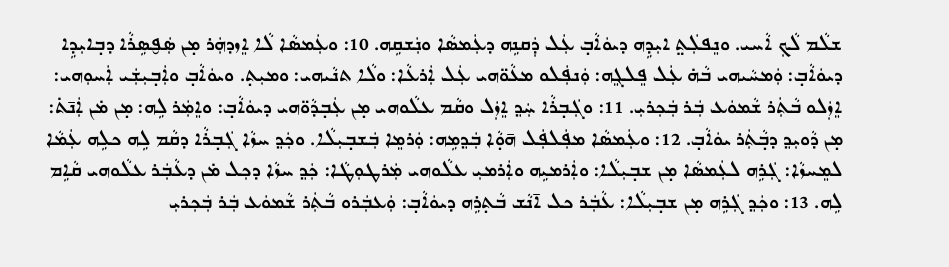ܫܠܵܡ ܠܵܟ݂ ܐܵܚܝ. ܘܢܸܦܠܲܬ̤ ܐܝܼܕܹܗ ܕܝܘܿܐܵܒ̣ ܥܲܠ ܕܲܩܢܹܗ ܕܥܲܡܣܵܐ ܘܢܲܫܩܹܗ. 10: ܘܥܲܡܣܵܐ ܠܵܐ ܐܸܙܕܗܲܪ ܡ̣ܢ ܣܲܦ̮ܣܹܪܵܐ ܕܒ̣ܐܝܼܕܹܐ ܕܝܘܿܐܵܒ̣: ܘܲܡܚܵܝܗܝ ܒܵܗ̇ ܥܲܠ ܦܸܠܓܸܗ: ܘܲܢܦܲܠܘ ܡܥܵܘ̈ܗܝ ܥܲܠ ܐܲܪܥܵܐ: ܘܠܵܐ ܬܢܵܝܗܝ: ܘܡܝܼܬ̣. ܘܝܘܿܐܵܒ̣ ܘܐܲܒ̣ܝܼܫܲܝ ܐܲܚܘܼܗܝ: ܐܸܙܲܠܘ ܒܵܬܲܪ ܫܵܡܘܿܥ ܒܲܪ ܒܲܟ݂ܪܝܼ. 11: ܘܓܲܒ̣ܪܵܐ ܚܲܕ݂ ܐܸܙܲܠ ܘܩܵܡ ܥܠܵܘܗܝ ܡ̣ܢ ܥܲܒ̣ܕܵܘ̈ܗܝ ܕܝܘܿܐܵܒ̣: ܘܐܸܡܲܪ ܠܹܗ: ܡ̣ܢ ܡ̇ܢ ܐܲܢ̄ܬ̇: ܡ̣ܢ ܕܵܘܝܼܕ݂ ܕܒ̣ܵܬܲܪ ܝܘܿܐܵܒ̣. 12: ܘܥܲܡܣܵܐ ܡܦܲܠܦܲܠ ܗ̄ܘ̣ܵܐ ܒܲܕ݂ܡܹܗ: ܘܲܪܡܸܐ ܒܲܫܒ̣ܝܼܠܵܐ. ܘܟܲܕ݂ ܚܙܵܐ ܓܲܒ̣ܪܵܐ ܕܩܵܡ ܠܹܗ ܟܠܹܗ ܥܲܡܵܐ ܠܡܸܚܙܵܐ: ܓܲܪܹܗ ܠܥܲܡܣܵܐ ܡ̣ܢ ܫܒ̣ܝܼܠܵܐ: ܘܐܲܪܡܝܹܗ ܘܐܲܪܡܝܼ ܥܠܵܘܗܝ ܡܲܪܛܘܼܛܵܐ: ܟܲܕ݂ ܚܙܵܐ ܕܟ݂ܠ ܡ̇ܢ ܕܥܵܒܲܪ ܥܠܵܘܗܝ ܩܵܐܹܡ ܠܹܗ. 13: ܘܟܲܕ݂ ܓܲܪܹܗ ܡ̣ܢ ܫܒ̣ܝܼܠܵܐ: ܥܵܒܲܪ ܟܠ ܐ̄ܢܵܫ ܒܵܬ̣ܪܹܗ ܕܝܘܿܐܵܒ̣: ܘܲܥܒܲܪܘ ܒܵܬܲܪ ܫܵܡܘܿܥ ܒܲܪ ܒܲܟ݂ܪܝܼ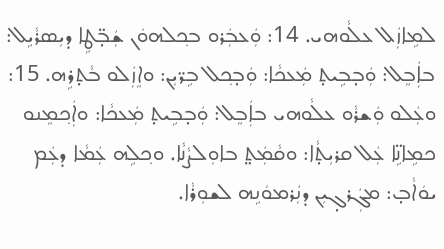ܠܡܹܐܙܲܠ ܥܠܵܘܗܝ. 14: ܘܲܥܒܲܪܘ ܒܟ݂ܠܗܘܿܢ ܫܲܒ̣̈ܛܹܐ ܕܝܼܣܪܵܝܹܠ: ܒܐܲܒܸܠ: ܘܲܒ̣ܒܹܝܬ̣ ܡܲܥܟܵܐ: ܘܲܒ̣ܟ݂ܠ ܒܹܪ̈ܝܼܢ: ܘܐܸܙܲܠܘ ܒܵܬ̣ܪܹܗ. 15: ܘܥܲܠܘ ܘܲܫܪܵܘ ܥܠܵܘܗܝ ܒܐܲܒܸܠ: ܘܲܒ̣ܒܹܝܬ̣ ܡܲܥܟܵܐ: ܘܐܲܟ݂ܡܸܢܘ ܟܡܹܐܢܹ̈ܐ ܥܲܠ ܩܪܝܼܬ̣ܵܐ: ܘܩܵܡܲܬ̤ ܒܐܘܼܠܨܵܢܵܐ. ܘܟ݂ܠܹܗ ܥܲܡܵܐ ܕܥܲܡ ܝܘܿܐܵܒ̣: ܡܓܲܪܓ̣ܝܼܢ ܕܢܲܪܡܘܿܢܹܗ ܠܫܘܼܪܵܐ.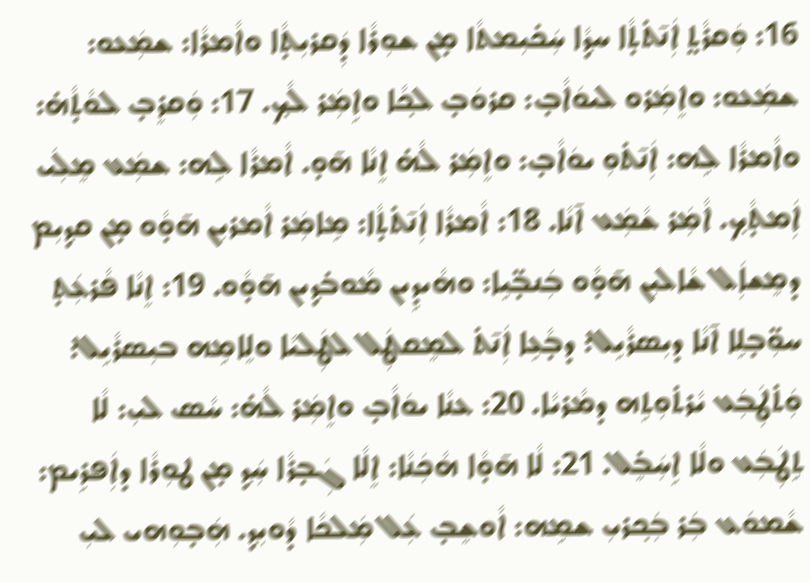16: ܘܲܩܪܵܬ̤ ܐܲܢ̄ܬ̇ܬ̣ܵܐ ܚܕ݂ܵܐ ܚܲܟ̇ܝܼܡܬܵܐ ܡ̣ܢ ܫܘܼܪܵܐ ܕܲܩܪܝܼܬ̣ܵܐ ܘܐܵܡܪܵܐ: ܫܡܲܥܘ: ܫܡܲܥܘ: ܘܐܸܡܲܪܘ ܠܝܘܿܐܵܒ̣: ܩܪܘܿܒ̣ ܠܟ݂ܵܐ ܘܐܹܡܲܪ ܠܵܟ݂. 17: ܘܲܩܪܸܒ̣ ܠܘܵܬ̣ܵܗ̇: ܘܐܵܡܪܵܐ ܠܹܗ: ܐܲܢ̄ܬ̇ܘܼ ܝܘܿܐܵܒ̣: ܘܐܸܡܲܪ ܠܵܗ̇ ܐܸܢܵܐ ܗ̄ܘ̣. ܐܵܡܪܵܐ ܠܹܗ: ܫܡܲܥ ܡܸܠܲܝ ܐܲܡܬ̣ܵܟ݂. ܐܵܡܲܪ ܫܵܡܲܥ ܐ̄ܢܵܐ. 18: ܐܵܡܪܵܐ ܐܲܢ̄ܬ̇ܬ̣ܵܐ: ܡܹܐܡܲܪ ܐܵܡܪܝܼܢ ܗ̄ܘ̣ܵܘ ܡ̣ܢ ܩܕ݂ܝܼܡ ܕܡܸܫܐܲܠ ܫܵܐܠܝܼܢ ܗ̄ܘ̣ܵܘ ܒܲܢܒ̣̈ܝܹܐ: ܘܗܵܝܕܹܝܢ ܡܵܘܒ̇ܕ݂ܝܢ ܗ̄ܘ̣ܵܘ. 19: ܐܸܢܵܐ ܦܵܪܥܲܬ̣ ܚܘܼ̈ܒ̣ܠܹܐ ܐ̄ܢܵܐ ܕܝܼܣܪܵܝܹܠ: ܕܒ̣ܵܥܹܐ ܐܲܢ̄ܬ̇ ܠܡܸܩܛܲܠ ܠܛܲܠܝܵܐ ܘܠܸܐܡܹܗ ܒܝܼܣܪܵܝܹܠ: ܘܲܬ̇ܛܲܒܲܥ ܝܵܪܬ̇ܘܼܬܹܗ ܕܡܵܪܝܵܐ. 20: ܥܢܵܐ ܝܘܿܐܵܒ̣ ܘܐܸܡܲܪ ܠܵܗ̇: ܚܵܣ ܠܝܼ: ܠܵܐ ܬܹܛܲܒܲܥ ܘܠܵܐ ܐܹܚܲܒܸ̇ܠ. 21: ܠܵܐ ܗ̄ܘ̣ܵܐ ܗܵܟܲܢܵܐ: ܐܸܠܵܐ ܓܲܒ̣ܪܵܐ ܚܲܕ݂ ܡ̣ܢ ܛܘܼܪܵܐ ܕܐܲܦܪܹܝܡ: ܫܵܡܘܿܥ ܒܲܪ ܒܲܟ݂ܪܝܼ ܫܡܹܗ: ܐܵܘܫܸܒ̣ ܥܲܠ ܡܲܠܟܵܐ ܕܵܘܝܼܕ݂. ܗܲܒ̣ܘܼܗܝ ܠܝܼ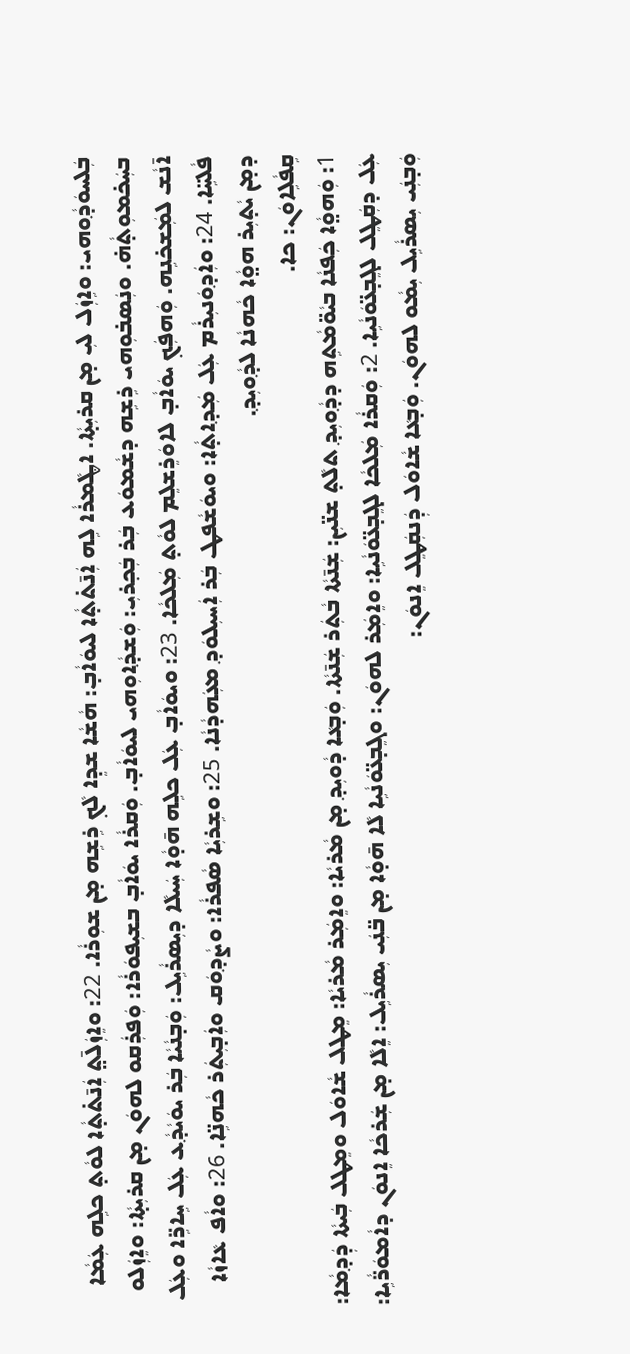ܒܲܠܚܘܿܕ݂ܵܘܗܝ: ܘܐܹܙܲܠ ܠܝܼ ܡ̣ܢ ܩܪܝܼܬ̣ܵܐ. ܐܜܵܡܪܵܐ ܠܹܗ ܐܲܢ̄ܬ̇ܬ̣ܵܐ ܠܝܘܿܐܵܒ̣: ܗܵܫܵܐ ܫܕܸܐ ܠܵܟ݂ ܪܹܫܹܗ ܡ̣ܢ ܫܘܼܪܵܐ. 22: ܘܐܸܙܲܠ̄ܬ̤ ܐܲܢ̄ܬ̇ܬ̣ܵܐ ܠܘܵܬ̣ ܟܠܹܗ ܥܲܡܵܐ ܒܚܲܟ̇ܡܘܼܬ̣ܵܗ̇. ܘܢܲܣܒ̇ܘܼܗܝ ܪܹܫܹܗ ܕܫܵܡܘܿܥ ܒܲܪ ܒܲܟ݂ܪܝܼ: ܘܲܫܕ݂ܵܐܘܼܗܝ ܠܝܘܿܐܵܒ̣. ܘܲܩܪܵܐ ܝܘܿܐܵܒ̣ ܒܫܝܼܦܘܿܪܵܐ: ܘܲܦܪܲܩܘ ܠܗܘܿܢ ܡ̣ܢ ܩܪܝܼܬ̣ܵܐ: ܘܐܸܙܲܠܘ ܐ̄ܢܵܫ ܠܡܲܫܟ̇ܢܹܗ. ܘܲܗܦܲܟ݂ ܝܘܿܐܵܒ̣ ܠܐܘܿܪܸܫܠܸܡ ܠܘܵܬ̣ ܡܲܠܟܵܐ. 23: ܘܝܘܿܐܵܒ̣ ܥܲܠ ܟܠܹܗ ܗ̄ܘ̣ܵܐ ܚܲܝܠܵܐ ܕܝܼܣܪܵܝܹܠ: ܘܲܒ̣ܢܵܝܵܐ ܒܲܪ ܝܘܿܝܵܕ݂ܵܥ ܥܲܠ ܚܹܐܪܹ̈ܐ ܘܥܲܠ ܦܵܠܚܹ̈ܐ. 24: ܘܐܲܕ݂ܘܿܢܝܼܪܵܡ ܥܲܠ ܡܲܕ݂ܐܬ̣ܵܐ: ܘܝܘܿܫܵܦܛ ܒܲܪ ܐܲܚܝܼܠܘܿܕ݂ ܡܥܲܗܕܵܢܵܐ. 25: ܘܫܹܪܝܼܵܐ ܣܵܦܪܵܐ: ܘܨܵܕ݂ܘܿܩ ܘܐܲܒ̣ܝܼܬܲܪ ܟܵܗܢܹ̈ܐ. 26: ܘܐܵܦ ܥܵܐܙܵܐ ܕܡ̣ܢ ܝܵܬ̣ܝܼܪ ܗܘ̤ܵܐ ܟܵܗܢܵܐ ܠܕ݂ܵܘܝܼܕ݂.
ܩܹܦܵܠܹܐܘܿܢ: ܟܐ.
1: ܘܲܗܘ̤ܵܐ ܟܲܦܢܵܐ ܒܝܵܘ̈ܡܵܬܹܗ ܕܕ݂ܵܘܝܼܕ݂ ܬܠܵܬ̣ ܫܢ̈ܝܼܢ: ܫܲܢ̄ܬܵܐ ܒܵܬܲܪ ܫܲܢ̄ܬܵܐ. ܘܲܒ̣ܥܵܐ ܕܵܘܝܼܕ݂ ܡ̣ܢ ܡܵܪܝܵܐ: ܘܐܸܡܲܪ ܡܵܪܝܵܐ: ܡܸܛܠ ܫܵܐܘܿܠ ܘܡܸܛܠ ܒܲܝܬܵܐ ܕܲܕ݂ܡܵܐ: ܥܲܠ ܕܩܲܛܸܠ ܠܓܸܒ̣ܥ̈ܘܿܢܵܝܹܐ. 2: ܘܲܩܪܵܐ ܡܲܠܟܵܐ ܠܓܸܒ̣ܥ̈ܘܿܢܵܝܹܐ: ܘܐܸܡܲܪ ܠܗܘܿܢ: ܘܓܸܒ̣ܥ̈ܘܿܢܵܝܹܐ ܠܵܐ ܗ̄ܘ̣ܵܐ ܡ̣ܢ ܒ̈ܢܲܝ ܝܼܣܪܵܝܹܠ: ܐܸܠܵܐ ܡ̣ܢ ܫܲܪܟܵܐ ܐܸܢܘܿܢ ܕܐܵܡܘܿܪ̈ܵܝܹܐ: ܘܲܒ̣ܢܲܝ ܝܼܣܪܵܝܹܠ ܝܼܡܵܘ ܠܗܘܿܢ. ܘܲܒ̣ܥܵܐ ܫܵܐܘܿܠ ܕܲܢܩܲܛܸܠ ܐܸܢܘܿܢ: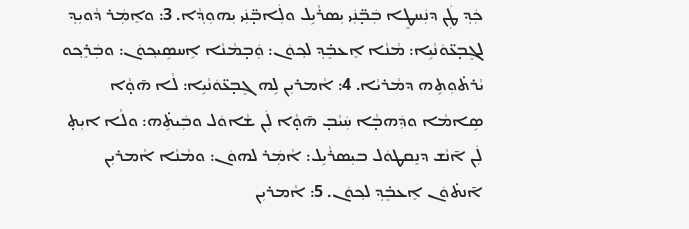ܟܲܕ݂ ܛܲܢ ܕܢܲܚܛܸܐ ܒܲܒ̣̈ܢܲܝ ܝܼܣܪܵܝܹܠ ܘܠܲܐܒ̣̈ܢܲܝ ܝܼܗܘܼܕ݂ܵܐ. 3: ܘܐܸܡܲܪ ܕܵܘܝܼܕ݂ ܠܓܸܒ̣ܥ̈ܘܿܢܵܝܹܐ: ܡܵܢܵܐ ܐܸܥܒܸ̇ܕ݂ ܠܟ݂ܘܿܢ: ܘܲܒ̣ܡܵܢܵܐ ܐܹܚܣܹܝܟ݂ܘܿܢ: ܘܒܲܪܸܟ݂ܘ ܝܵܪܬ̇ܘܼܬܹܗ ܕܡܵܪܝܵܐ. 4: ܐܵܡܪܝܼܢ ܠܹܗ ܓܸܒ̣ܥ̈ܘܿܢܵܝܹܐ: ܠܵܐ ܗ̄ܘ̣ܵܐ ܣܹܐܡܵܐ ܘܕܲܗܒ̣ܵܐ ܚܲܝܵܒ̣ ܗ̄ܘ̣ܵܐ ܠܲܢ ܫܵܐܘܿܠ ܘܒܲܝܬܹ̇ܗ: ܘܠܵܐ ܐܝܼܬ̣ ܠܲܢ ܐ̄ܢܵܫ ܕܢܸܩܛܘܿܠ ܒܝܼܣܪܵܝܹܠ: ܐܵܡܲܪ ܠܗܘܿܢ: ܘܡܵܢܵܐ ܐܵܡܪܝܼܢ ܐ̄ܢܬ̇ܘܿܢ ܐܸܥܒܸ̇ܕ݂ ܠܟ݂ܘܿܢ. 5: ܐܵܡܪܝܼܢ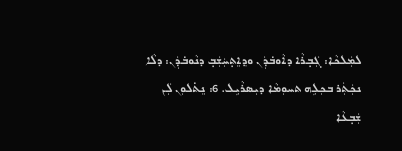ܠܡܲܠܟܵܐ: ܓܲܒ̣ܪܵܐ ܕܐܵܘܒ̇ܕܲܢ ܘܕ݂ܐܸܬ̣ܚܲܫܲܒ̣ ܕܢܵܘܒ̇ܕܲܢ: ܕܠܵܐ ܢܟܲܬܲܪ ܒܟ݂ܠܹܗ ܬܚܘܼܡܵܐ ܕܝܼܣܪܵܝܹܠ. 6: ܢܸܬ̇ܠܘܼܢ ܠܲܢ ܫܲܒ̣ܥܵܐ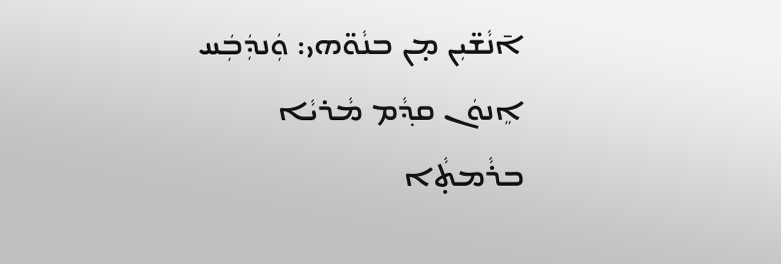ܐ̄ܢܵܫ̈ܝܼܢ ܡ̣ܢ ܒܢܵܘ̈ܗܝ: ܘܲܢܕܲܒܲܚ ܐܸܢܘܿܢ ܩܕ݂ܵܡ ܡܵܪܝܵܐ ܒܪܵܡܬ̣ܵܐ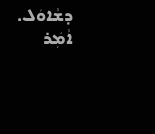ܕܫܵܐܘܿܠ. ܐܵܡܲܪ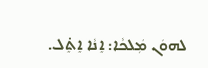ܠܗܘܿܢ ܡܲܠܟܵܐ: ܐܸܢܵܐ ܐܸܬܸ̇ܠ.